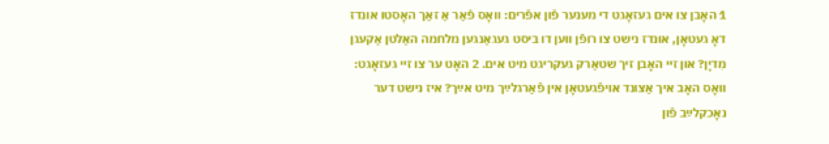1 האָבן צו אים געזאָגט די מענער פֿון אפֿרים: װאָס פֿאַר אַ זאַך האָסטו אונדז דאָ געטאָן, אונדז נישט צו רופֿן װען דו ביסט געגאַנגען מלחמה האַלטן אַקעגן מִדיָן? און זײ האָבן זיך שטאַרק געקריגט מיט אים. 2 האָט ער צו זײ געזאָגט: װאָס האָב איך אַצונד אױפֿגעטאָן אין פֿאַרגלײַך מיט אײַך? איז נישט דער נאָכקלײַב פֿון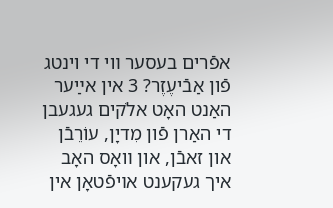אפֿרים בעסער װי די וינטג פֿון אַבֿיעֶזֶר? 3 אין אײַער האַנט האָט אלֹקים געגעבן די האַרן פֿון מִדיָן, עוֹרֵבֿן און זאבֿן, און װאָס האָב איך געקענט אױפֿטאָן אין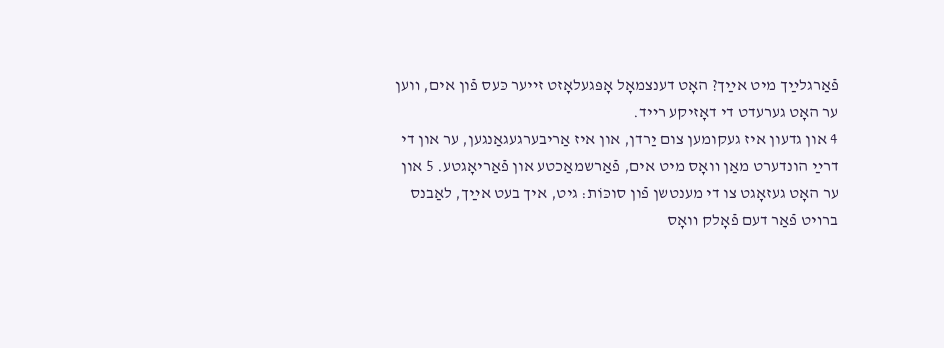פֿאַרגלײַך מיט אײַך? האָט דענצמאָל אָפּגעלאָזט זײער כּעס פֿון אים, װען ער האָט גערעדט די דאָזיקע רײד.
4 און גדעון איז געקומען צום יַרדן, און איז אַריבערגעגאַנגען, ער און די דרײַ הונדערט מאַן װאָס מיט אים, פֿאַרשמאַכטע און פֿאַריאָגטע. 5 און ער האָט געזאָגט צו די מענטשן פֿון סוכּוֹת: גיט, איך בעט אײַך, לאַבנס ברױט פֿאַר דעם פֿאָלק װאָס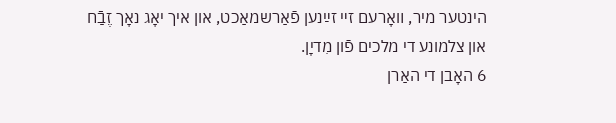הינטער מיר, װאָרעם זײ זײַנען פֿאַרשמאַכט, און איך יאָג נאָך זֶבַֿח און צלמונע די מלכים פֿון מִדיָן.
6 האָבן די האַרן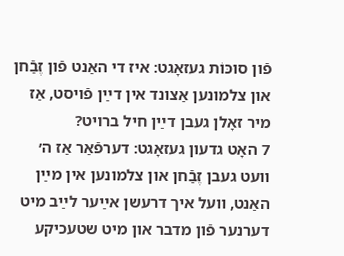פֿון סוכּוֹת געזאָגט: איז די האַנט פֿון זֶבַֿחן און צלמונען אַצונד אין דײַן פֿױסט, אַז מיר זאָלן געבן דײַן חיל ברױט?
7 האָט גדעון געזאָגט: דערפֿאַר אַז ה׳ װעט געבן זֶבַֿחן און צלמונען אין מײַן האַנט, װעל איך דרעשן אײַער לײַב מיט דערנער פֿון מדבר און מיט שטעכיקע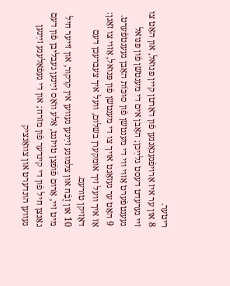ריטער.
8 און ער איז אַרױפֿגעגאַנגען פֿון דאָרטן קײן פּנואל, און האָט צו זײ גערעדט דעסט גלײַכן; האָבן אים די מענטשן פֿון פּנואל געענטפֿערט אַזױ װי די מענטשן פֿון סוכּוֹת האָבן געענטפֿערט.
9 האָט ער געזאָגט אױך צו די מענטשן פֿון פּנואל, אַזױ צו זאָגן: אַז איך װעל זיך אומקערן בשלום, װעל איך צעברעכן דעם דאָזיקן טורעם.
10 און זֶבַֿח און צלמונע זײַנען געװען אין קרקור, און זײער חיל מיט זײ, אַרום פֿופֿצן טױזנט, אַלע װאָס זײַנען געבליבן פֿון דעם גאַנצן חיל פֿון די קינדער פֿון מזרח; און די געפֿאַלענע זײַנען געװען הונדערט און צװאַנציק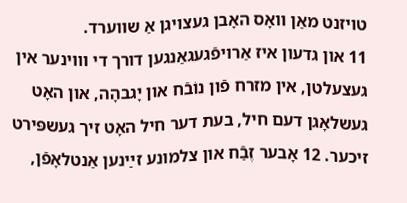טױזנט מאַן װאָס האָבן געצױגן אַ שװערד.
11 און גדעון איז אַרױפֿגעגאַנגען דורך די װױנער אין געצעלטן, אין מזרח פֿון נוֹבֿח און יָגבהָה, און האָט געשלאָגן דעם חיל, בעת דער חיל האָט זיך געשפּירט זיכער. 12 אָבער זֶבַֿח און צלמונע זײַנען אַנטלאָפֿן,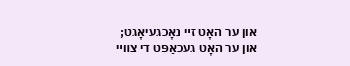און ער האָט זײ נאָכגעיאָגט; און ער האָט געכאַפּט די צװײ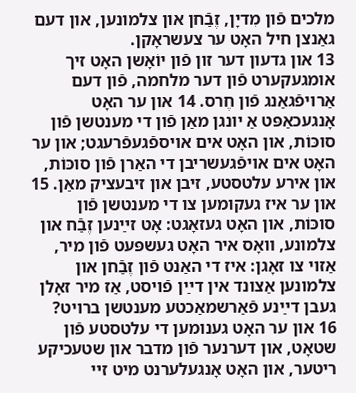מלכים פֿון מִדיָן, זֶבַֿחן און צלמונען, און דעם גאַנצן חיל האָט ער צעשראָקן.
13 און גדעון דער זון פֿון יוֹאָשן האָט זיך אומגעקערט פֿון דער מלחמה, פֿון דעם אַרױפֿגאַנג פֿון חֶרס. 14 און ער האָט אָנגעכאַפּט אַ יונגן מאַן פֿון די מענטשן פֿון סוכּוֹת, און האָט אים אױספֿגעפֿרעגט; און ער האָט אים אױפֿגעשריבן די האַרן פֿון סוכּוֹת, און אירע עלטסטע, זיבן און זיבעציק מאַן. 15 און ער איז געקומען צו די מענטשן פֿון סוכּוֹת, און האָט געזאָגט: אָט זײַנען זֶבַֿח און צלמונע, װאָס איר האָט געשפּעט פֿון מיר, אַזױ צו זאָגן: איז די האַנט פֿון זֶבַֿחן און צלמונען אַצונד אין דײַן פֿױסט, אַז מיר זאָלן געבן דײַנע פֿאַרשמאַכטע מענטשן ברױט?
16 און ער האָט גענומען די עלטסטע פֿון שטאָט, און דערנער פֿון מדבר און שטעכיקע ריטער, און האָט אָנגעלערנט מיט זײ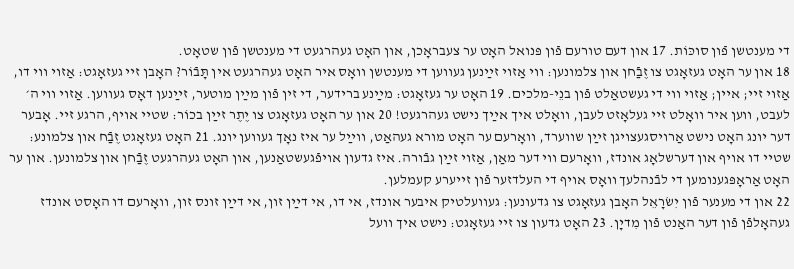די מענטשן פֿון סוכּוֹת. 17 און דעם טורעם פֿון פּנואל האָט ער צעבראָכן, און האָט געהרגעט די מענטשן פֿון שטאָט.
18 און ער האָט געזאָגט צו זֶבַֿחן און צלמונען: װי אַזױ זײַנען געװען די מענטשן װאָס איר האָט געהרגעט אין תָּבֿוֹר? האָבן זײ געזאָגט: אַזױ װי דו, אַזױ זײ; אײן; אַזױ װי די געשטאַלט פֿון בנֵי-מלכים. 19 האָט ער געזאָגט: מײַנע ברידער, די זין פֿון מײַן מוטער, זײַנען דאָס געװען. אַזױ װי ה׳ לעבט, װען איר װאָלט זײ געלאָזט לעבן, װאָלט איך אײַך נישט געהרגעט! 20 און ער האָט געזאָגט צו יֶתֶר זײַן בכוֹר: שטײ אױף, הרגע זײ. אָבער דער יונג האָט נישט אַרױסגעצױגן זײַן שװערד, װאָרעם ער האָט מורא געהאַט, װײַל ער איז נאָך געװען יונג. 21 האָט געזאָגט זֶבַֿח און צלמונע: שטײ דו אױף און דערשלאָג אונדז, װאָרעם װי דער מאַן, אַזױ זײַן גבֿורה. איז גדעון אױפֿגעשטאַנען, און האָט געהרגעט זֶבַֿחן און צלמונען. און ער האָט אַראָפּגענומען די לבֿנהלעך װאָס אױף די העלדזער פֿון זײערע קעמלען.
22 און די מענער פֿון יִשׂרָאֵל האָבן געזאָגט צו גדעונען: געװעלטיק איבער אונדז, אי דו, אי דײַן זון, אי דײַן זונס זון, װאָרעם דו האָסט אונדז געהאָלפֿן פֿון דער האַנט פֿון מִדיָן. 23 האָט גדעון צו זײ געזאָגט: נישט איך װעל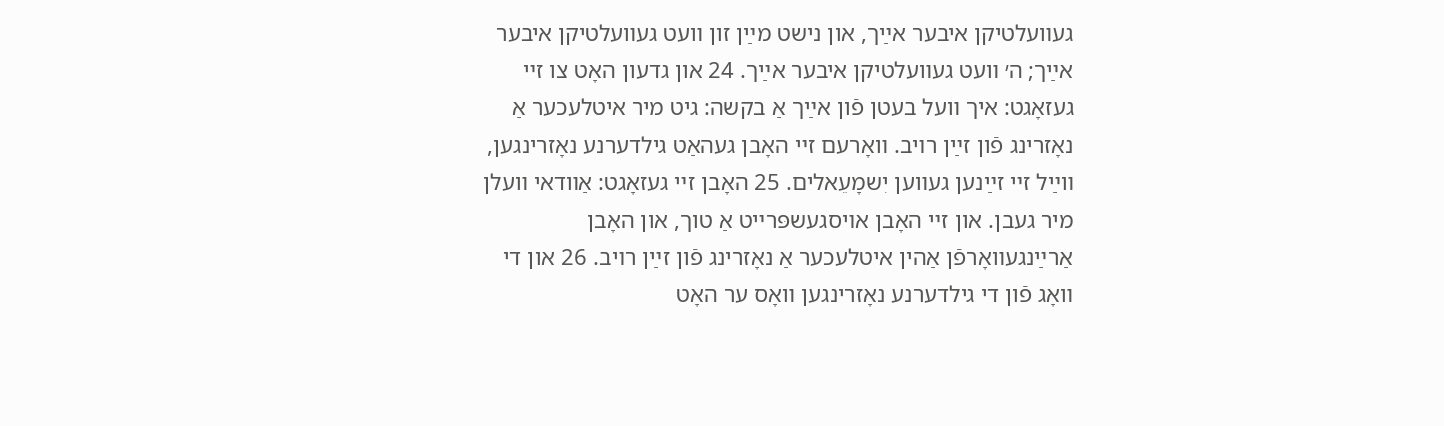געװעלטיקן איבער אײַך, און נישט מײַן זון װעט געװעלטיקן איבער אײַך; ה׳ װעט געװעלטיקן איבער אײַך. 24 און גדעון האָט צו זײ געזאָגט: איך װעל בעטן פֿון אײַך אַ בקשה: גיט מיר איטלעכער אַ נאָזרינג פֿון זײַן רױב. װאָרעם זײ האָבן געהאַט גילדערנע נאָזרינגען, װײַל זײ זײַנען געװען יִשמָעֵאלים. 25 האָבן זײ געזאָגט: אַװדאי װעלן מיר געבן. און זײ האָבן אױסגעשפּרײט אַ טוך, און האָבן אַרײַנגעװאָרפֿן אַהין איטלעכער אַ נאָזרינג פֿון זײַן רױב. 26 און די װאָג פֿון די גילדערנע נאָזרינגען װאָס ער האָט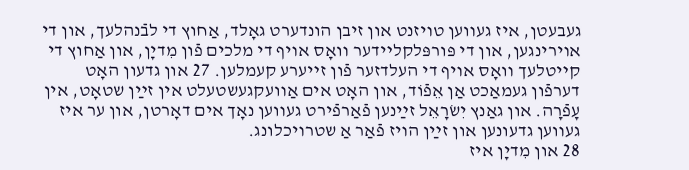געבעטן, איז געװען טױזנט און זיבן הונדערט גאָלד, אַחוץ די לבֿנהלעך, און די אױרינגען, און די פּורפּלקלײדער װאָס אױף די מלכים פֿון מִדיָן, און אַחוץ די קײטלעך װאָס אױף די העלדזער פֿון זײערע קעמלען. 27 און גדעון האָט דערפֿון געמאַכט אַן אֵפֿוֹד, און האָט אים אַװעקגעשטעלט אין זײַן שטאָט, אין עָפֿרָה. און גאַנץ יִשׂרָאֵל זײַנען פֿאַרפֿירט געװען נאָך אים דאָרטן, און ער איז געװען גדעונען און זײַן הױז פֿאַר אַ שטרױכלונג.
28 און מִדיָן איז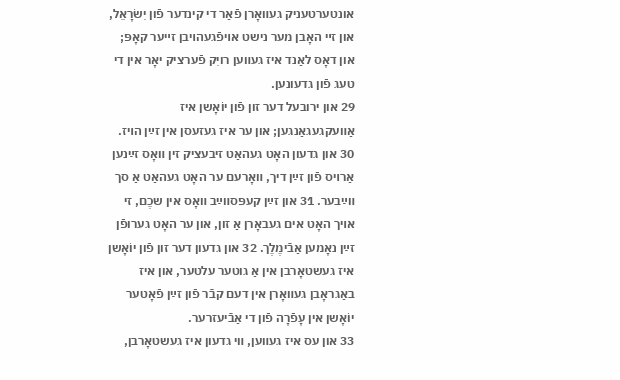אונטערטעניק געװאָרן פֿאַר די קינדער פֿון יִשׂרָאֵל, און זײ האָבן מער נישט אױפֿגעהױבן זײער קאָפּ; און דאָס לאַנד איז געװען רויִק פֿערציק יאָר אין די טעג פֿון גדעונען.
29 און ירובעל דער זון פֿון יוֹאָשן איז אַװעקגעגאַנגען; און ער איז געזעסן אין זײַן הױז. 30 און גדעון האָט געהאַט זיבעציק זין װאָס זײַנען אַרױס פֿון זײַן דיך, װאָרעם ער האָט געהאַט אַ סך װײַבער. 31 און זײַן קעפּסװײַב װאָס אין שכֶם, זי אױך האָט אים געבאָרן אַ זון, און ער האָט גערופֿן זײַן נאָמען אַבֿימֶלֶך. 32 און גדעון דער זון פֿון יוֹאָשן איז געשטאָרבן אין אַ גוטער עלטער, און איז באַגראָבן געװאָרן אין דעם קבֿר פֿון זײַן פֿאָטער יוֹאָשן אין עָפֿרָה פֿון די אַבֿיעזרער.
33 און עס איז געװען, װי גדעון איז געשטאָרבן,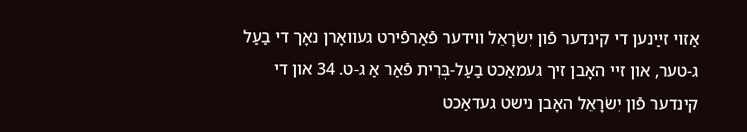אַזױ זײַנען די קינדער פֿון יִשׂרָאֵל װידער פֿאַרפֿירט געװאָרן נאָך די בַעַל ג‑טער, און זײ האָבן זיך געמאַכט בַעַל-בְּרִית פֿאַר אַ ג-ט. 34 און די קינדער פֿון יִשׂרָאֵל האָבן נישט געדאַכט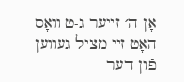אָן ה׳ זײער ג-ט װאָס האָט זײ מציל געװען פֿון דער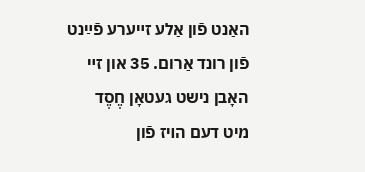האַנט פֿון אַלע זײערע פֿײַנט פֿון רונד אַרום. 35 און זײ האָבן נישט געטאָן חֶסֶד מיט דעם הױז פֿון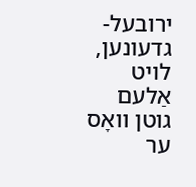ירובעל-גדעונען, לױט אַלעם גוטן װאָס ער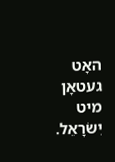האָט געטאָן מיט יִשׂרָאֵל.